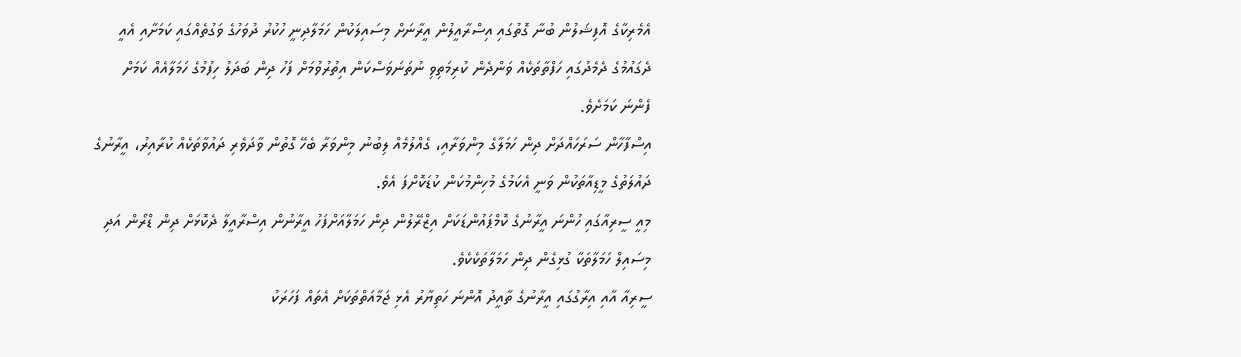އެމެރިކާގެ އޮފިޝަލުން ބުނާ ގޮތުގައި އިސްރާއީލުން އީރާނަށް މިސައިލަކުން ހަމަލާދިނީ ހުކުރު ދުވަހުގެ ވަގުތެއްގައި ކަމަށާއި އެއީ ދެގައުމުގެ ދެމެދުގައި ހަފްތާތަކެއް ވަންދެން ކުރިމަތިވި ނުތަނަވަސްކަން އިތުރުވުމަށް ފަހު ދިން ބަދަލު ހިފުމުގެ ހަމަލާއެއް ކަމަށް ފެންނަ ކަމަށެވެ.
އިސްފާހާން ސަރަހައްދަށް ދިން ހަމަލާގެ މިންވަރާއި، ގެއްލުމެއް ލިބުނު މިންވަރާ ބެހޭ ގޮތުން ވާދަވެރި ދައުވާތަކެއް ކުރާއިރު، އީރާނުގެ ދައުލަތުގެ މީޑިއާތަކުން ވަނީ އެކަމުގެ މުހިންމުކަން ކުޑަކޮށްފަ އެވެ.
މިއީ ސީރިއާގައި ހުންނަ އީރާނުގެ ކޮމްޕައުންޑަކަށް އިޒްރޭލުން ދިން ހަމަލާއަށްފަހު އީރާނުން އިސްރާއީލާ ދެކޮޅަށް ދިން ޑްރޯން އަދި މިސައިލް ހަމަލާތަކާ ގުޅިގެން ދިން ހަމަލާތަކެކެވެ.
ސީރިއާ އާއި އިރާގުގައި އީރާނުގެ ތާއީދު އޮންނަ ހަތިޔާރު އެޅި ޖަމާއަތްތަކަށް އެތައް ފަހަރަކު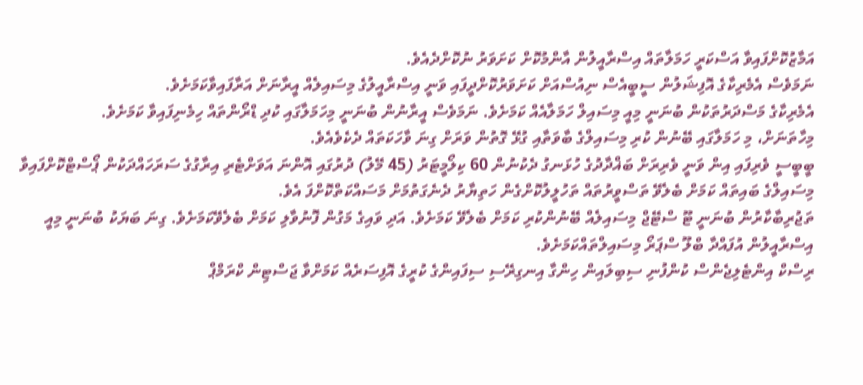އަމާޒުކޮށްފައިވާ އަސްކަރީ ހަމަލާތައް އިސްރާއީލުން އާންމުކޮށް ކަށަވަރު ނުކޮށްދެއެވެ.
ނަމަވެސް އެމެރިކާގެ އޮފިޝަލުން ސީބީއެސް ނިއުސްއަށް ކަށަވަރުކޮށްދީފައި ވަނީ އިސްރާއީލުގެ މިސައިލެއް އީރާނަށް އަރާފައިވާކަމަށެވެ.
އެމެރިކާގެ މަސްދަރުތަކުން ބުނަނީ މިއީ މިސައިލް ހަމަލާއެއް ކަމަށެވެ. ނަމަވެސް އީރާނުން ބުނަނީ މިހަމަލާގައި ކުދި ޑްރޯންތައް ހިމެނިފައިވާ ކަމަށެވެ.
މިހާތަނަށް، މި ހަމަލާގައި ބޭނުން ކުރި މިސައިލްގެ ބާވަތާއި ގުޅޭ ގޮތުން ވަރަށް ގިނަ ވާހަކަތައް ދެކެވެއެވެ.
ބީބީސީ ވެރިފައި އިން ވަނީ ވެރިރަށް ބަޣްދާދުގެ ހުޅަނގު ދެކުނުން 60 ކިލޯމީޓަރު (45 މޭލު) ދުރުގައި އޮންނަ އަވަށްޓެރި އިރާގުގެ ސަރަހައްދަކުން ޕޯސްޓްކޮށްފައިވާ މިސައިލްގެ ބައިތައް ކަމަށް ބެލެވޭ ތަސްވީރުތައް ތަހުލީލުކޮށްގެން ހަތިޔާރު ދެނެގަތުމަށް މަސައްކަތްކޮށްފަ އެވެ.
ތަޖުރިބާކާރުން ބުނަނީ ޓޫ ސްޓޭޖް މިސައިލެއް ބޭނުންކުރި ކަމަށް ބެލެވޭ ކަމަށެވެ. އަދި ވައިގެ މަގުން ފޮނުވާލި ކަމަށް ބެލެވޭކަމަށެވެ. ގިނަ ބަޔަކު ބުނަނީ މިއީ އިސްރާއީލުން އުފައްދާ ބްލޫ ސްޕަރޯ މިސައިލްތައްކަމަށެވެ.
ރިސްކް އިންޓެލިޖެންސް ކުންފުނި ސިބިލައިން ހިންގާ އިނގިރޭސި ސިފައިންގެ ކުރީގެ އޮފިސަރެއް ކަމަށްވާ ޖަސްޓިން ކްރަމްޕް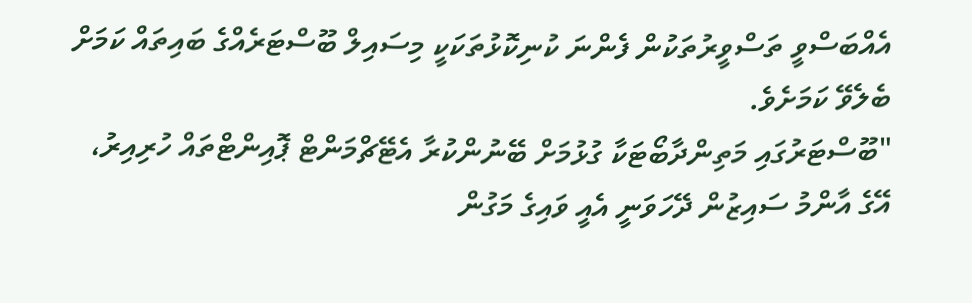އެއްބަސްވީ ތަސްވީރުތަކުން ފެންނަ ކުނިކޮޅުތަކަކީ މިސައިލް ބޫސްޓަރެއްގެ ބައިތައް ކަމަށް ބެލެވޭ ކަމަށެވެ.
"ބޫސްޓަރުގައި މަތިންދާބޯޓަކާ ގުޅުމަށް ބޭނުންކުރާ އެޓޭޗްމަންޓް ޕޮއިންޓްތައް ހުރިއިރު، އޭގެ އާންމު ސައިޒުން ދޭހަވަނީ އެއީ ވައިގެ މަގުން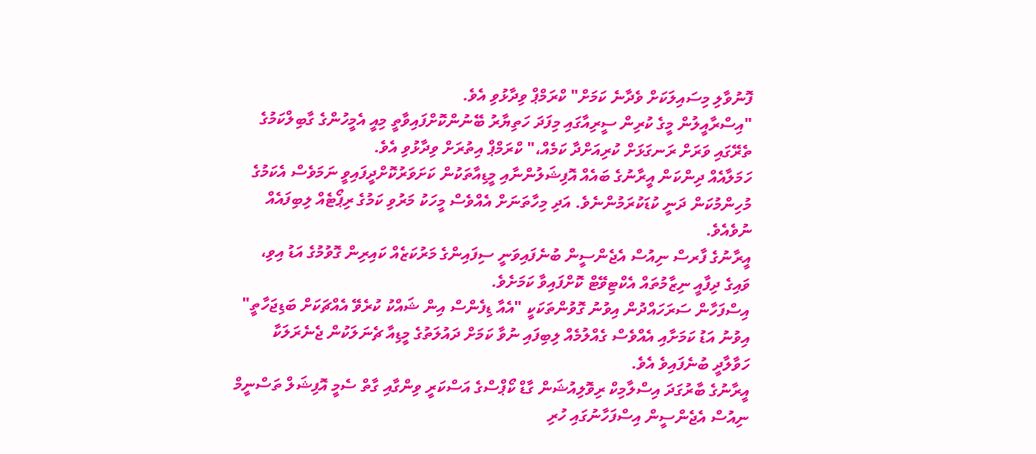ފޮނުވާލި މިސައިލަކަށް ވެދާނެ ކަމަށް" ކްރަމްޕް ވިދާޅުވި އެވެ.
"އިސްރާއީލުން މީގެ ކުރިން ސީރިއާގައި މިފަދަ ހަތިޔާރު ބޭނުންކޮށްފައިވާތީ މިއީ އެމީހުންގެ ގާބިލްކަމުގެ ތެރޭގައި ވަރަށް ރަނގަޅަށް ކުރިއަށްދާ ކަމެއް،" ކްރަމްޕް އިތުރަށް ވިދާޅުވި އެވެ.
ހަމަލާއެއް ދިންކަން އީރާނުގެ ބައެއް އޮފިޝަލުންނާއި މީޑިއާތަކުން ކަށަވަރުކޮށްދީފައިވީ ނަމަވެސް އެކަމުގެ މުހިންމުކަން ދަނީ ކުޑަކުރަމުންނެވެ. އަދި މިހާތަނަށް އެއްވެސް މީހަކު މަރުވި ކަމުގެ ރިޕޯޓެއް ލިބިފައެއް ނުވެއެވެ.
އީރާނުގެ ފާރސް ނިއުސް އެޖެންސީން ބުނެފައިވަނީ ސިފައިންގެ މަރުކަޒެއް ކައިރިން ގޮވުމުގެ އަޑު އިވި، ވައިގެ ދިފާއީ ނިޒާމުތައް އެކްޓިވޭޓް ކޮށްފައިވާ ކަމަށެވެ.
އިސްފަހާން ސަރަހައްދުން އިވުނު ގޮވުންތަކަކީ "އެއާ ޑިފެންސް އިން ޝައްކު ކުރެވޭ އެއްޗަކަށް ބަޑިޖަހާތީ" އިވުނު އަޑު ކަމަށާއި އެއްވެސް ގެއްލުމެއް ލިބިފައި ނުވާ ކަމަށް ދައުލަތުގެ މީޑިއާ ޗެނަލަކުން ޖެނެރަލަކާ ހަވާލާދީ ބުނެފައިވެ އެވެ.
އީރާނުގެ ބާރުގަދަ އިސްލާމިކް ރިވޮލިއުޝަން ގާޑް ކޯޕްސްގެ އަސްކަރީ ވިންގާއި ގާތް ސެމީ އޮފިޝަލް ތަސްނީމް ނިއުސް އެޖެންސީން އިސްފަހާނުގައި ހުރި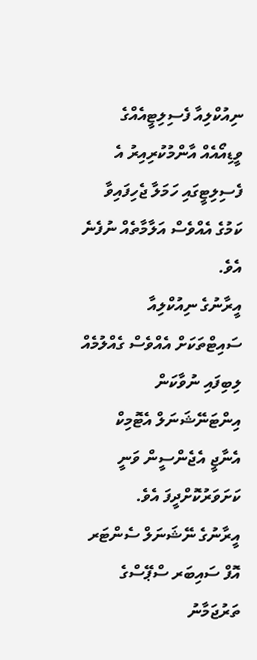ނިއުކްލިއާ ފެސިލިޓީއެއްގެ ވީޑިއޯއެއް އާންމުކުރިއިރު އެ ފެސިލިޓީގައި ހަމަލާ ޖެހިފައިވާ ކަމުގެ އެއްވެސް އަލާމާތެއް ނުފެނެ އެވެ.
އީރާނުގެ ނިއުކްލިއާ ސައިޓްތަކަށް އެއްވެސް ގެއްލުމެއް ލިބިފައި ނުވާކަން އިންޓަނޭޝަނަލް އެޓޮމިކް އެނާޖީ އެޖެންސީން ވަނީ ކަށަވަރުކޮށްދީފަ އެވެ.
އީރާނުގެ ނޭޝަނަލް ސެންޓަރ އޮފް ސައިބަރ ސްޕޭސްގެ ތަރުޖަމާނު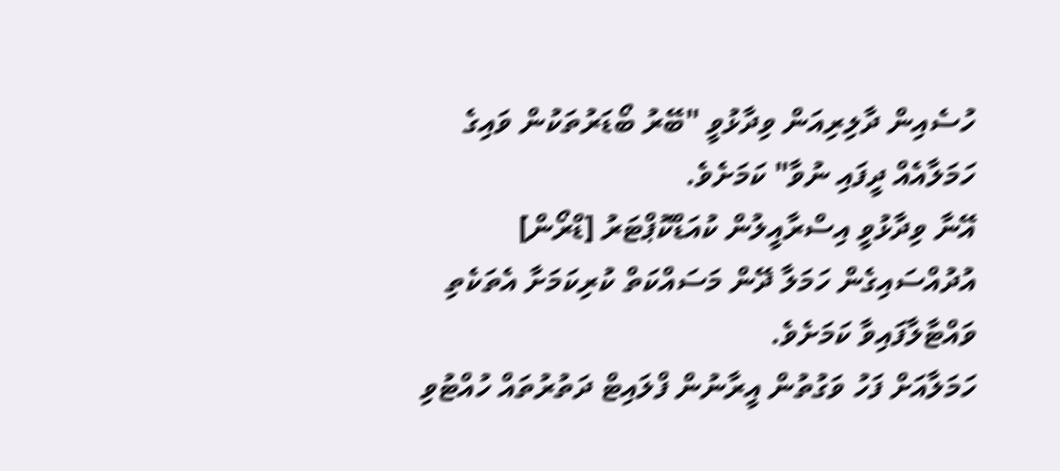ހުސެއިން ދާލިރިއަން ވިދާޅުވީ "ބޭރު ބޯޑަރުތަކުން ވައިގެ ހަމަލާއެއް ދީފައި ނުވާ" ކަމަށެވެ.
އޭނާ ވިދާޅުވީ އިސްރާއީލުން ކުއަޑްކޮޕްޓަރު [ޑްރޯން] އުދުއްސައިގެން ހަމަލާ ދޭން މަސައްކަތް ކުރިކަމަށާ އެތަކެތި ވައްޓާލާފައިވާ ކަމަށެވެ.
ހަމަލާއަށް ފަހު ވަގުތުން އީރާނުން ފްލައިޓް ދަތުރުތައް ހުއްޓުވި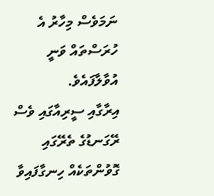ނަމަވެސް މިހާރު އެ ހުރަސްތައް ވަނީ އުވާލާފައެވެ.
އިރާގާއި ސީރިއާގައި ވެސް ރޭގަނޑުގެ ތެރޭގައި ގޮވުންތަކެއް ހިނގާފައިވާ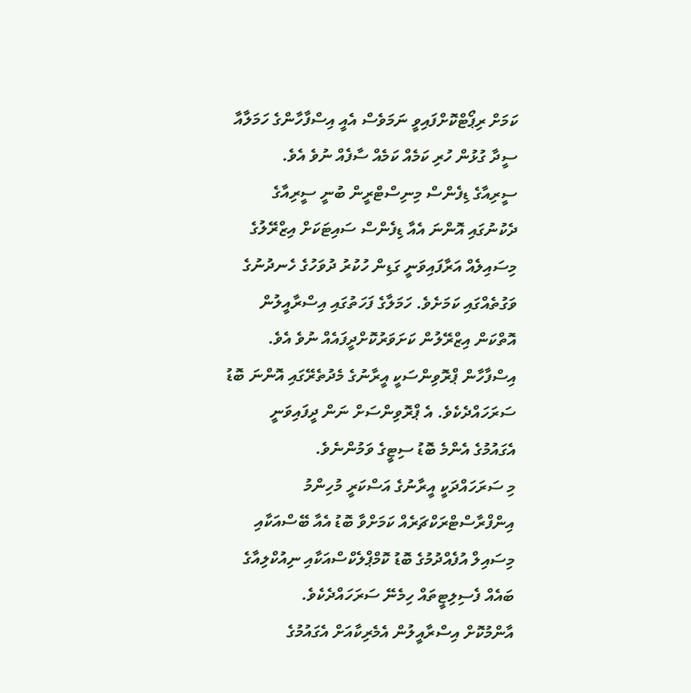ކަމަށް ރިޕޯޓްކޮށްފައިވީ ނަމަވެސް އެއީ އިސްފާހާންގެ ހަމަލާއާ ސީދާ ގުޅުން ހުރި ކަމެއް ކަމެއް ސާފެއް ނުވެ އެވެ.
ސީރިއާގެ ޑިފެންސް މިނިސްޓްރީން ބުނީ ސީރިއާގެ ދެކުނުގައި އޮންނަ އެއާ ޑިފެންސް ސައިޓަކަށް އިޒްރޭލުގެ މިސައިލެއް އަރާފައިވަނީ ގަޑިން ހުކުރު ދުވަހުގެ ހެނދުނުގެ ވަގުތެއްގައި ކަމަށެވެ. ހަމަލާގެ ފަހަތުގައި އިސްރާއީލުން އޮތްކަން އިޒްރޭލުން ކަށަވަރުކޮށްދީފައެއް ނުވެ އެވެ.
އިސްފާހާން ޕްރޮވިންސަކީ އީރާނުގެ މެދުތެރޭގައި އޮންނަ ބޮޑު ސަރަހައްދެކެވެ. އެ ޕްރޮވިންސަށް ނަން ދީފައިވަނީ އެގައުމުގެ އެންމެ ބޮޑު ސިޓީގެ ވަމުންނެވެ.
މި ސަރަހައްދަކީ އީރާނުގެ އަސްކަރީ މުހިންމު އިންފްރާސްޓްރަކްޗަރެއް ކަމަށްވާ ބޮޑު އެއާ ބޭސްއަކާއި މިސައިލް އުފެއްދުމުގެ ބޮޑު ކޮމްޕްލެކްސްއަކާއި ނިއުކްލިއާގެ ބައެއް ފެސިލިޓީތައް ހިމެނޭ ސަރަހައްދެކެވެ.
އާންމުކޮށް އިސްރާއީލުން އެމެރިކާއަށް އެގައުމުގެ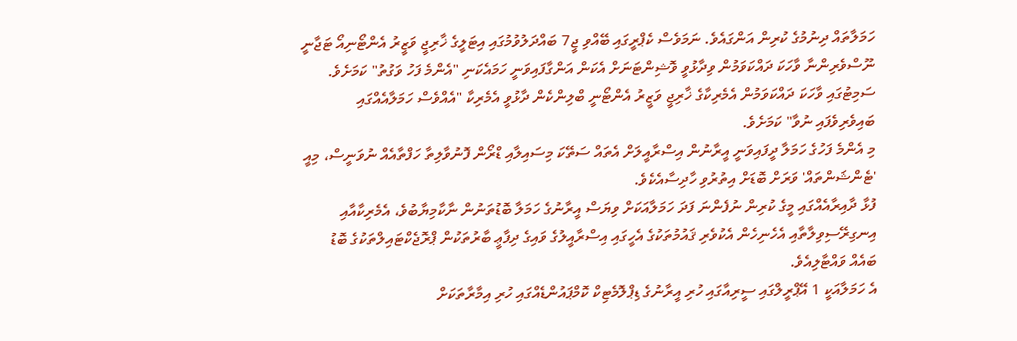ހަމަލާތައް ދިނުމުގެ ކުރިން އަންގައެވެ. ނަމަވެސް ކެޕްރީގައި ބޭއްވި ޖީ7 ބައްދަލުވުމުގައި އިޓަލީގެ ޚާރިޖީ ވަޒީރު އެންޓޯނިއޯ ޓަޖާނީ ނޫސްވެރިންނާ ވާހަކަ ދައްކަވަމުން ވިދާޅުވީ ވޮޝިންޓަނަށް އެކަން އަންގާފައިވަނީ ހަމައެކަނި "އެންމެ ފަހު ވަގުތު" ކަމަށެވެ.
ސަމިޓުގައި ވާހަކަ ދައްކަވަމުން އެމެރިކާގެ ޚާރިޖީ ވަޒީރު އެންޓޯނީ ބްލިންކެން ދާޅުވީ އެމެރިކާ "އެއްވެސް ހަމަލާއެއްގައި ބައިވެރިވެފައި ނުވާ" ކަމަށެވެ.
މި އެންމެ ފަހުގެ ހަމަލާ ދީފައިވަނީ އީރާނުން އިސްރާއީލަށް އެތައް ސަތޭކަ މިސައިލާއި ޑްރޯން ފޮނުވާލިތާ ހަފްތާއެއް ނުވަނީސް، މިއީ 'ޓެންޝަންތައް' ވަރަށް ބޮޑަށް އިތުރުވި ހާދިސާއެކެވެ.
ފުޅާ ދާއިރާއެއްގައި މީގެ ކުރިން ނުފެންނަ ފަދަ ހަމަލާއަކަށް ވިޔަސް އީރާނުގެ ހަމަލާ ބޮޑުތަނުން ނާކާމިޔާބުވެ، އެމެރިކާއާއި އިނގިރޭސިވިލާތާއި އެހެނިހެން އެކުވެރި ޤައުމުތަކުގެ އެހީގައި އިސްރާއީލުގެ ވައިގެ ދިފާޢީ ބާރުތަކުން ޕްރޮޖެކްޓައިލްތަކުގެ ބޮޑު ބައެއް ވައްޓާލިއެވެ.
އެ ހަމަލާއަކީ 1 އޭޕްރީލްގައި ސީރިއާގައި ހުރި އީރާނުގެ ޑިޕްލޮމެޓިކް ކޮމްޕައުންޑެއްގައި ހުރި އިމާރާތަކަށް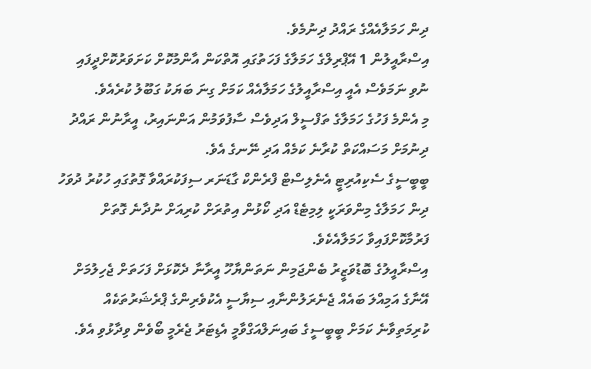ދިން ހަމަލާއެއްގެ ރައްދު ދިނުމެވެ.
އިސްރާއީލުން 1 އޭޕްރިލްގެ ހަމަލާގެ ފަހަތުގައި އޮތްކަން އާންމުކޮށް ކަށަވަރުކޮށްދީފައި ނުވި ނަމަވެސް އެއީ އިސްރާއީލުގެ ހަމަލާއެއް ކަމަށް ގިނަ ބަޔަކު ގަބޫލު ކުރެއެވެ.
މި އެންމެ ފަހުގެ ހަމަލާގެ ތަފްސީލް އަދިވެސް ސާފުވަމުން އަންނައިރު، އީރާނުން ރައްދު ދިނުމަށް މަސައްކަތް ކުރާނެ ކަމެއް އަދި ނޭނގެ އެވެ.
ބީބީސީގެ ސެކިއުރިޓީ އެނެލިސްޓް ފްރެންކް ގާޑަނަރ ސިފަކުރައްވާ ގޮތުގައި ހުކުރު ދުވަހު ދިން ހަމަލާގެ މިންވަރަކީ ލިމިޓެޑް އަދި ކޯޅުން އިތުރަށް ކުރިއަށް ނުދާނެ ގޮތަށް ފަރުމާކޮށްފައިވާ ހަމަލާއެކެވެ.
އިސްރާއީލުގެ ބޮޑުވަޒީރު ބެންޖަމިން ނަތަންޔާހޫ އީރާނާ ދެކޮޅަށް ފަހަތަށް ޖެހިލުމަށް އޭނާގެ އަމިއްލަ ބައެއް ޖެނެރަލުންނާއި ސިޔާސީ އެކުވެރިންގެ ޕްރެޝަރުތަކެއް ކުރިމަތިވާނެ ކަމަށް ބީބީސީގެ ބައިނަލްއަގްވާމީ އެޑިޓަރު ޖެރެމީ ބޯވެން ވިދާޅުވި އެވެ.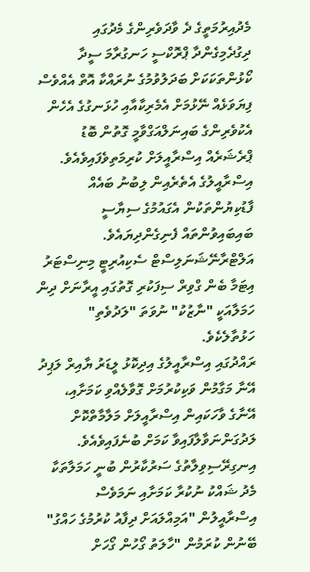މެދުއިރުމަތީގެ ދެ ވާދަވެރިންގެ މެދުގައި ދިގުދެމިގެންދާ ޕްރޮކްސީ ހަނގުރާމަ ސީދާ ކޯޅުންތަކަކަށް ބަދަލުވުމުގެ ނުރައްކާ އޮތް އެއްވެސް ފިޔަވަޅެއް ނޭޅުމަށް އެމެރިކާއާއި ހުޅަނގުގެ އެހެން އެކުވެރިންގެ ބައިނަލްއަގްވާމީ ގޮތުން ބޮޑު ޕްރެޝަރެއް އިސްރާއީލަށް ކުރިމަތިވެފައިވެއެވެ.
އިސްރާއީލުގެ އެތެރެއިން ލިބުނު ބައެއް ފާޑުކިޔުންތަކުން އެގައުމުގެ ސިޔާސީ ބައިބައިވުންތައް ފެނިގެންދިޔައެވެ.
އަލްޓްރާނޭޝަނަލިސްޓް ސެކިއުރިޓީ މިނިސްޓަރު އިޓަމާ ބެން ގްވިރް ސިފަކުރި ގޮތުގައި އީރާނަށް ދިން ހަމަލާއަކީ "ނާޒުކު" ނުވަތަ "ލަދުވެތި" ހަޅުތާލެކެވެ.
ރައްދުގައި އިސްރާއީލުގެ އިދިކޮޅު ލީޑަރު ޔާއިރް ލަޕިދު އޭނާ މަގާމުން ވަކިކުރުމަށް ގޮވާލެއްވި ކަމަށާއި، އޭނާގެ ވާހަކައިން އިސްރާއީލަށް މަލާމާތްކޮށް ލަދުގަންނަވާލާފައިވާ ކަމަށް ބުނެފައިވެއެވެ.
އިނގިރޭސިވިލާތުގެ ސަރުކާރުން ބުނީ ހަމަލާތަކާ މެދު ޝައްކު ނުކުރާ ކަމަށާއި ނަމަވެސް އިސްރާއީލުން "އަމިއްލައަށް ދިފާއު ކުރުމުގެ ހައްގު" ބޭނުން ކުރަމުން "ހާލަތު ގޯހުން ގޯހަށް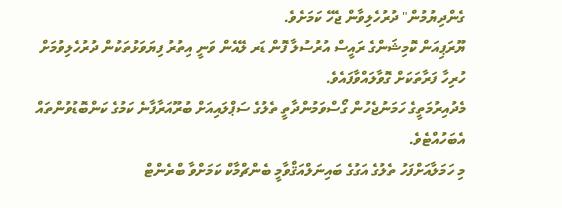ގެންދިޔުމުން" ދުރުހެލިވާން ޖެހޭ ކަމަށެވެ.
ޔޫރަޕިއަން ކޮމިޝަންގެ ރައީސް އުރުސުލާ ފޮން ޑަރ ލޭއެން ވަނީ އިތުރު ފިޔަވަޅުތަކުން ދުރުހެލިވުމަށް ހުރިހާ ފަރާތަކަށް ގޮވާލައްވާފައެވެ.
މެދުއިރުމަތީގެ ހަމަނުޖެހުން ގޯސްވަމުންދާތީ ތެލުގެ ސަޕްލައިއަށް ބުރޫއަރާފާނެ ކަމުގެ ކަންބޮޑުވުންތައް އެބަހުއްޓެވެ.
މި ހަމަލާއަށްފަހު ތެލުގެ އަގުގެ ބައިނަލްއަޤްވާމީ ބެންޗްމާކް ކަމަށްވާ ބްރެންޓް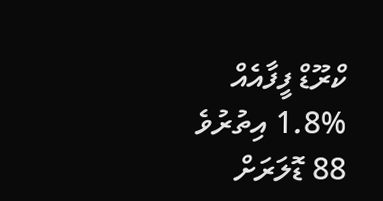ކްރޫޑް ފީފާއެއް %1.8 އިތުރުވެ 88 ޑޮލަރަށް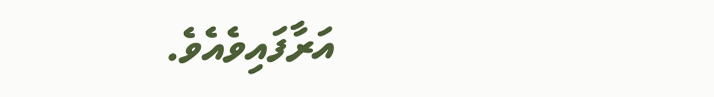އަރާފައިވެއެވެ.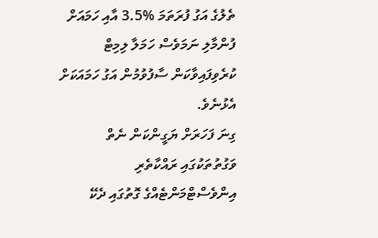ތެލުގެ އަގު ފުރަތަމަ %3.5 އާއި ހަމައަށް ފުންމާލި ނަމަވެސް ހަމަލާ ލިމިޓް ކުރެވިފައިވާކަން ސާފުވުމުން އަގު ހަމައަކަށް އެޅުނެވެ.
ގިނަ ފަހަރަށް ޔަގީންކަން ނެތް ވަގުތުތަކުގައި ރައްކާތެރި އިންވެސްޓްމަންޓެއްގެ ގޮތުގައި ދެކޭ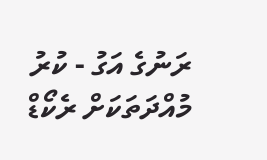ރަނުގެ އަގު - ކުރު މުއްދަތަކަށް ރެކޯޑް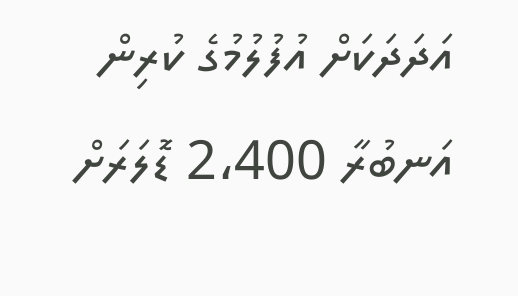އަދަދަކަށް އުފުލުމުގެ ކުރިން އަނބުރާ 2،400 ޑޮލަރަށް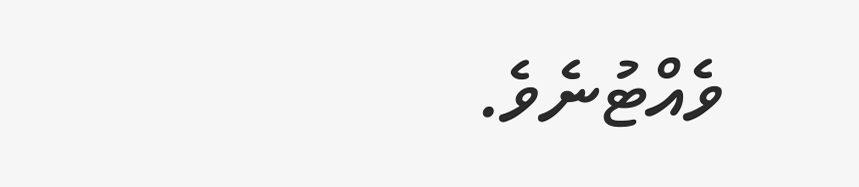ވެއްޓުނެވެ.